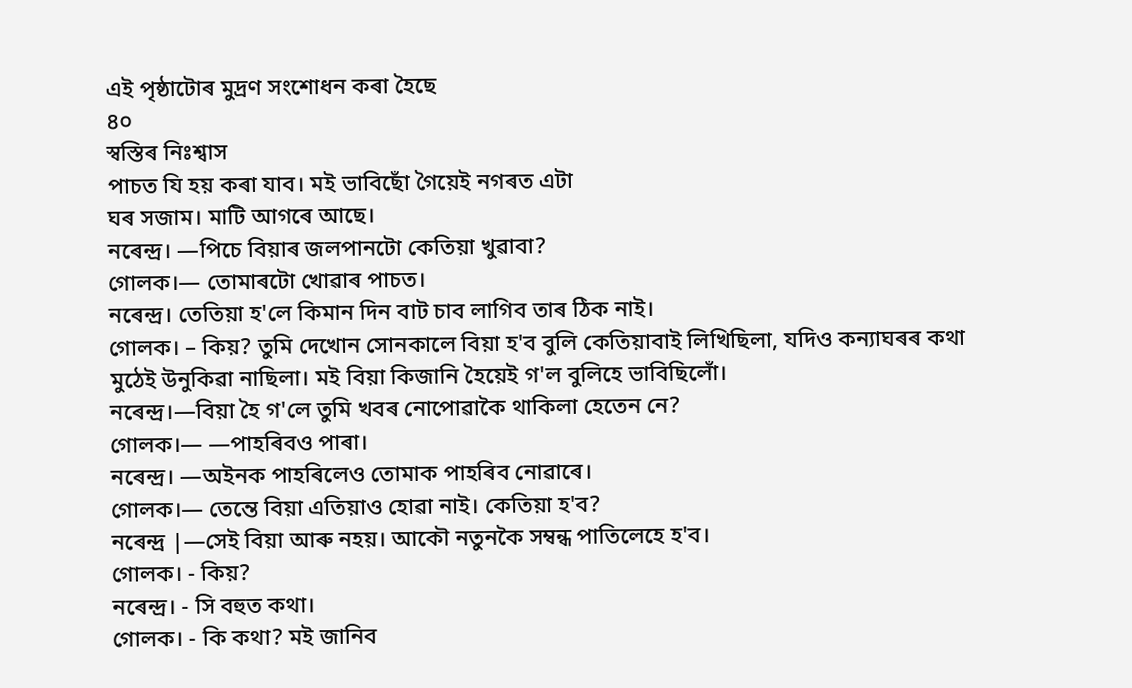এই পৃষ্ঠাটোৰ মুদ্ৰণ সংশোধন কৰা হৈছে
৪০
স্বস্তিৰ নিঃশ্বাস
পাচত যি হয় কৰা যাব। মই ভাবিছোঁ গৈয়েই নগৰত এটা
ঘৰ সজাম। মাটি আগৰে আছে।
নৰেন্দ্ৰ। —পিচে বিয়াৰ জলপানটো কেতিয়া খুৱাবা?
গোলক।— তোমাৰটো খোৱাৰ পাচত।
নৰেন্দ্ৰ। তেতিয়া হ'লে কিমান দিন বাট চাব লাগিব তাৰ ঠিক নাই।
গোলক। – কিয়? তুমি দেখোন সোনকালে বিয়া হ'ব বুলি কেতিয়াবাই লিখিছিলা, যদিও কন্যাঘৰৰ কথা মুঠেই উনুকিৱা নাছিলা। মই বিয়া কিজানি হৈয়েই গ'ল বুলিহে ভাবিছিলোঁ।
নৰেন্দ্ৰ।—বিয়া হৈ গ'লে তুমি খবৰ নোপোৱাকৈ থাকিলা হেতেন নে?
গোলক।— —পাহৰিবও পাৰা।
নৰেন্দ্ৰ। —অইনক পাহৰিলেও তোমাক পাহৰিব নোৱাৰে।
গোলক।— তেন্তে বিয়া এতিয়াও হোৱা নাই। কেতিয়া হ'ব?
নৰেন্দ্ৰ |—সেই বিয়া আৰু নহয়। আকৌ নতুনকৈ সম্বন্ধ পাতিলেহে হ'ব।
গোলক। - কিয়?
নৰেন্দ্ৰ। - সি বহুত কথা।
গোলক। - কি কথা? মই জানিব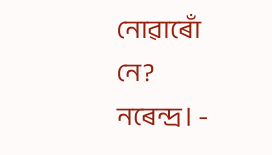নোৱাৰোঁ নে?
নৰেন্দ্ৰ। -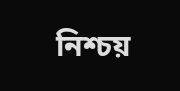নিশ্চয়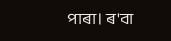পাৰা। ৰ'বা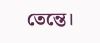তেন্তে।